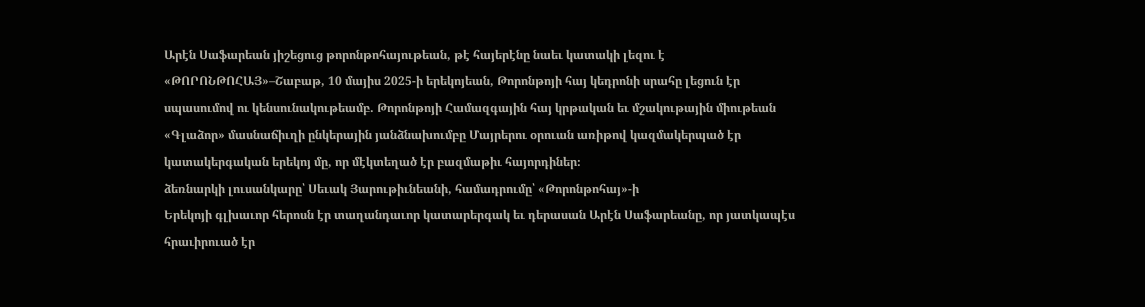Արէն Սաֆարեան յիշեցուց թորոնթոհայութեան, թէ հայերէնը նաեւ կատակի լեզու է
«ԹՈՐՈՆԹՈՀԱՅ»–Շաբաթ, 10 մայիս 2025-ի երեկոյեան, Թորոնթոյի հայ կեդրոնի սրահը լեցուն էր սպասումով ու կենսունակութեամբ. Թորոնթոյի Համազգային հայ կրթական եւ մշակութային միութեան «Գլաձոր» մասնաճիւղի ընկերային յանձնախումբը Մայրերու օրուան առիթով կազմակերպած էր կատակերգական երեկոյ մը, որ մէկտեղած էր բազմաթիւ հայորդիներ։
ձեռնարկի լուսանկարը՝ Սեւակ Յարութիւնեանի, համադրումը՝ «Թորոնթոհայ»-ի
Երեկոյի գլխաւոր հերոսն էր տաղանդաւոր կատարերգակ եւ դերասան Արէն Սաֆարեանը, որ յատկապէս հրաւիրուած էր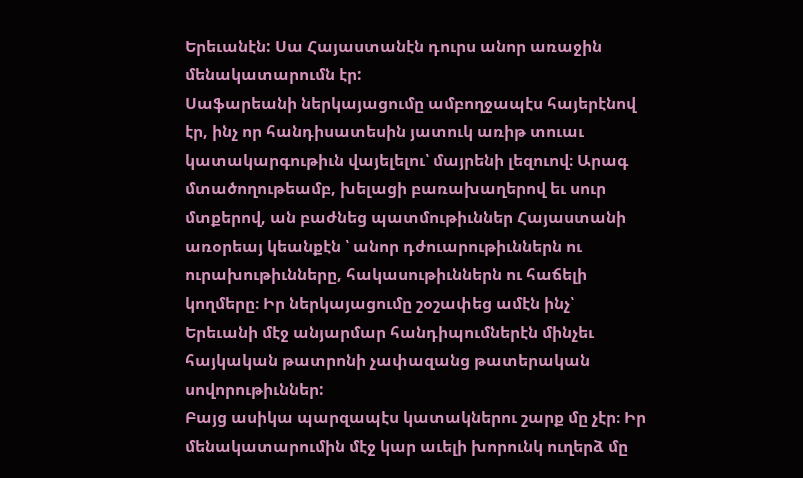Երեւանէն: Սա Հայաստանէն դուրս անոր առաջին մենակատարումն էր:
Սաֆարեանի ներկայացումը ամբողջապէս հայերէնով էր, ինչ որ հանդիսատեսին յատուկ առիթ տուաւ կատակարգութիւն վայելելու՝ մայրենի լեզուով։ Արագ մտածողութեամբ, խելացի բառախաղերով եւ սուր մտքերով, ան բաժնեց պատմութիւններ Հայաստանի առօրեայ կեանքէն ՝ անոր դժուարութիւններն ու ուրախութիւնները, հակասութիւններն ու հաճելի կողմերը։ Իր ներկայացումը շօշափեց ամէն ինչ՝ Երեւանի մէջ անյարմար հանդիպումներէն մինչեւ հայկական թատրոնի չափազանց թատերական սովորութիւններ:
Բայց ասիկա պարզապէս կատակներու շարք մը չէր։ Իր մենակատարումին մէջ կար աւելի խորունկ ուղերձ մը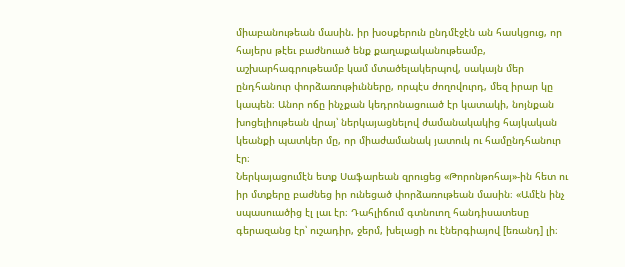միաբանութեան մասին. իր խօսքերուն ընդմէջէն ան հասկցուց, որ հայերս թէեւ բաժնուած ենք քաղաքականութեամբ, աշխարհագրութեամբ կամ մտածելակերպով, սակայն մեր ընդհանուր փորձառութիւնները, որպէս ժողովուրդ, մեզ իրար կը կապեն։ Անոր ոճը ինչքան կեդրոնացուած էր կատակի, նոյնքան խոցելիութեան վրայ՝ ներկայացնելով ժամանակակից հայկական կեանքի պատկեր մը, որ միաժամանակ յատուկ ու համընդհանուր էր։
Ներկայացումէն ետք Սաֆարեան զրուցեց «Թորոնթոհայ»-ին հետ ու իր մտքերը բաժնեց իր ունեցած փորձառութեան մասին։ «Ամէն ինչ սպասուածից էլ լաւ էր։ Դահլիճում գտնուող հանդիսատեսը գերազանց էր՝ ուշադիր, ջերմ, խելացի ու էներգիայով [եռանդ] լի։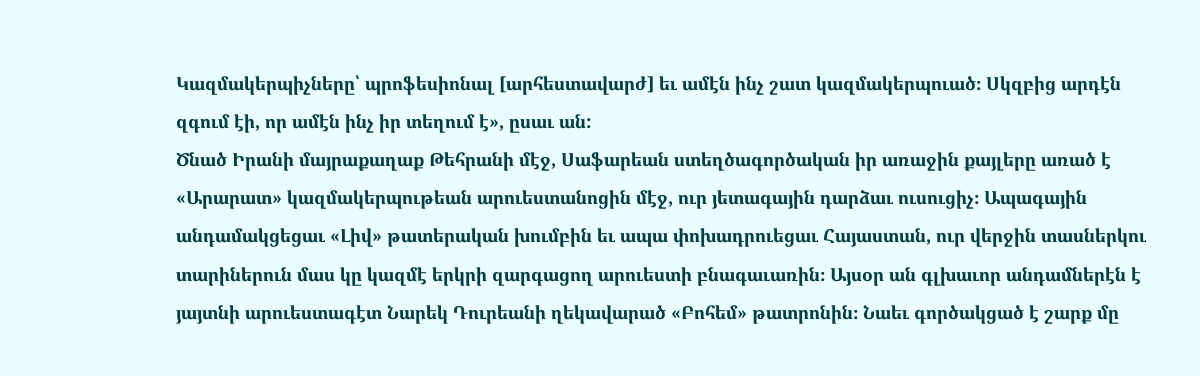Կազմակերպիչները՝ պրոֆեսիոնալ [արհեստավարժ] եւ ամէն ինչ շատ կազմակերպուած։ Սկզբից արդէն զգում էի, որ ամէն ինչ իր տեղում է», ըսաւ ան:
Ծնած Իրանի մայրաքաղաք Թեհրանի մէջ, Սաֆարեան ստեղծագործական իր առաջին քայլերը առած է «Արարատ» կազմակերպութեան արուեստանոցին մէջ, ուր յետագային դարձաւ ուսուցիչ։ Ապագային անդամակցեցաւ «Լիվ» թատերական խումբին եւ ապա փոխադրուեցաւ Հայաստան, ուր վերջին տասներկու տարիներուն մաս կը կազմէ երկրի զարգացող արուեստի բնագաւառին։ Այսօր ան գլխաւոր անդամներէն է յայտնի արուեստագէտ Նարեկ Դուրեանի ղեկավարած «Բոհեմ» թատրոնին։ Նաեւ գործակցած է շարք մը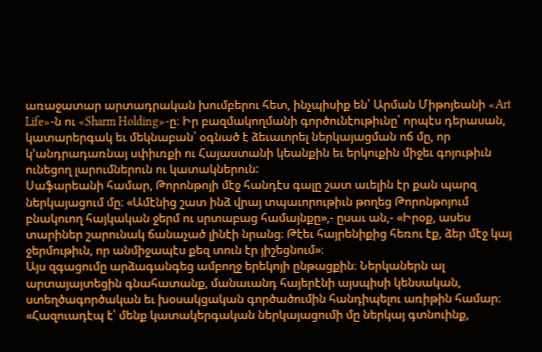առաջատար արտադրական խումբերու հետ, ինչպիսիք են՝ Արման Միթոյեանի «Art Life»-ն ու «Sharm Holding»-ը։ Իր բազմակողմանի գործունէութիւնը՝ որպէս դերասան, կատարերգակ եւ մեկնաբան՝ օգնած է ձեւաւորել ներկայացման ոճ մը, որ կ՚անդրադառնայ սփիւռքի ու Հայաստանի կեանքին եւ երկուքին միջեւ գոյութիւն ունեցող լարումներուն ու կատակներուն:
Սաֆարեանի համար, Թորոնթոյի մէջ հանդէս գալը շատ աւելին էր քան պարզ ներկայացում մը։ «Ամէնից շատ ինձ վրայ տպաւորութիւն թողեց Թորոնթոյում բնակուող հայկական ջերմ ու սրտաբաց համայնքը»,- ըսաւ ան,- «Իրօք, ասես տարիներ շարունակ ճանաչած լինէի նրանց։ Թէեւ հայրենիքից հեռու էք, ձեր մէջ կայ ջերմութիւն, որ անմիջապէս քեզ տուն էր յիշեցնում»։
Այս զգացումը արձագանգեց ամբողջ երեկոյի ընթացքին։ Ներկաներն ալ արտայայտեցին գնահատանք, մանաւանդ հայերէնի այսպիսի կենսական, ստեղծագործական եւ խօսակցական գործածումին հանդիպելու առիթին համար։
«Հազուադէպ է՝ մենք կատակերգական ներկայացումի մը ներկայ գտնուինք,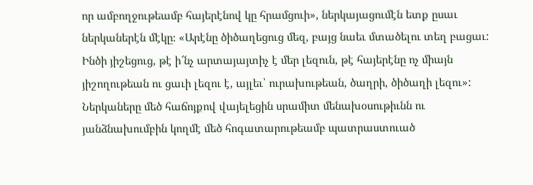որ ամբողջութեամբ հայերէնով կը հրամցուի», ներկայացումէն ետք ըսաւ ներկաներէն մէկը։ «Արէնը ծիծաղեցուց մեզ, բայց նաեւ մտածելու տեղ բացաւ: Ինծի յիշեցուց, թէ ի՜նչ արտայայտիչ է մեր լեզուն, թէ հայերէնը ոչ միայն յիշողութեան ու ցաւի լեզու է, այլեւ՝ ուրախութեան, ծաղրի, ծիծաղի լեզու»:
Ներկաները մեծ հաճոյքով վայելեցին սրամիտ մենախօսութիւնն ու յանձնախումբին կողմէ մեծ հոգատարութեամբ պատրաստուած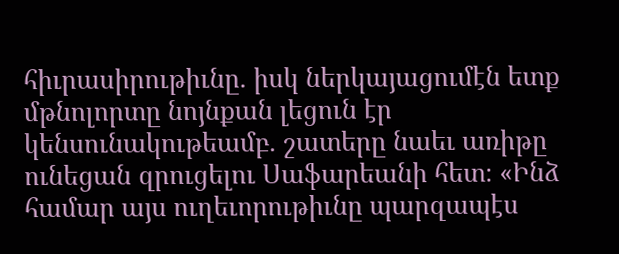հիւրասիրութիւնը. իսկ ներկայացումէն ետք մթնոլորտը նոյնքան լեցուն էր կենսունակութեամբ. շատերը նաեւ առիթը ունեցան զրուցելու Սաֆարեանի հետ։ «Ինձ համար այս ուղեւորութիւնը պարզապէս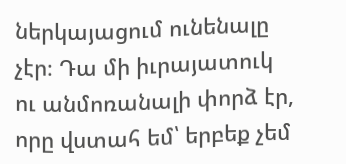ներկայացում ունենալը չէր։ Դա մի իւրայատուկ ու անմոռանալի փորձ էր, որը վստահ եմ՝ երբեք չեմ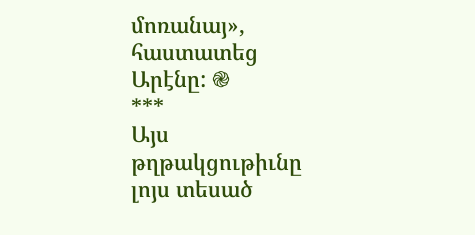մոռանայ», հաստատեց Արէնը: ֎
***
Այս թղթակցութիւնը լոյս տեսած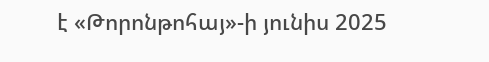է «Թորոնթոհայ»-ի յունիս 2025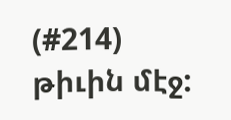(#214) թիւին մէջ: